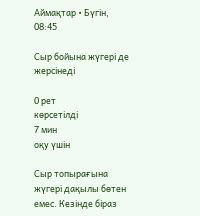Аймақтар • Бүгін, 08:45

Сыр бойына жүгері де жерсінеді

0 рет
көрсетілді
7 мин
оқу үшін

Сыр топырағына жүгері дақылы бөтен емес. Кезінде біраз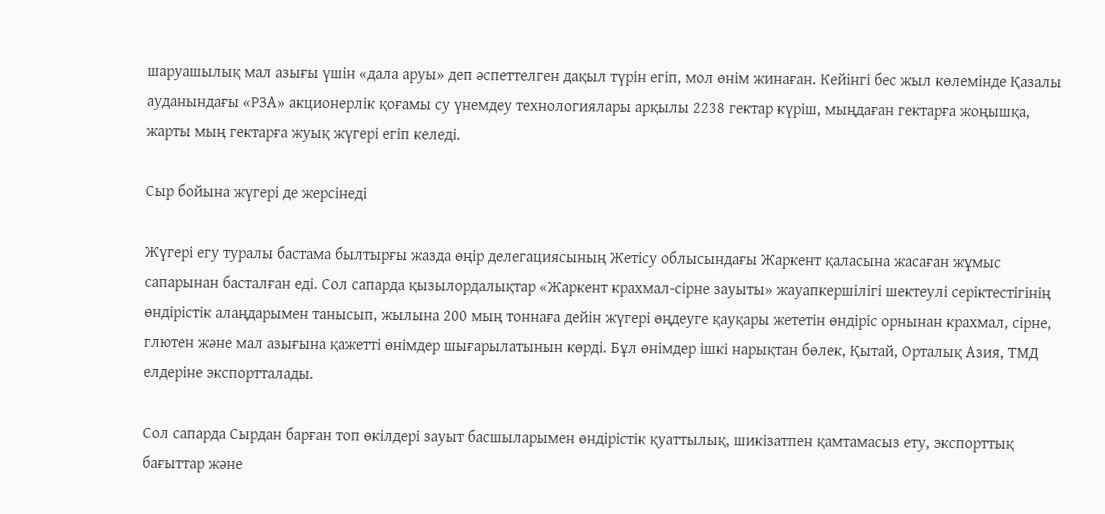шаруашылық мал азығы үшін «дала аруы» деп әспеттелген дақыл түрін егіп, мол өнім жинаған. Кейінгі бес жыл көлемінде Қазалы ауданындағы «РЗА» акционерлік қоғамы су үнемдеу технологиялары арқылы 2238 гектар күріш, мыңдаған гектарға жоңышқа, жарты мың гектарға жуық жүгері егіп келеді.

Сыр бойына жүгері де жерсінеді

Жүгері егу туралы бастама былтырғы жазда өңір делегациясының Жетісу облысындағы Жаркент қаласына жасаған жұмыс сапарынан басталған еді. Сол сапарда қызылордалықтар «Жаркент крахмал-сірне зауыты» жауапкершілігі шектеулі серіктестігінің өндірістік алаңдарымен танысып, жылына 200 мың тоннаға дейін жүгері өңдеуге қауқары жететін өндіріс орнынан крахмал, сірне, глютен және мал азығына қажетті өнімдер шығарылатынын көрді. Бұл өнімдер ішкі нарықтан бөлек, Қытай, Орталық Азия, ТМД елдеріне экспортталады.

Сол сапарда Сырдан барған топ өкілдері зауыт басшыларымен өндірістік қуаттылық, шикізатпен қамтамасыз ету, экспорттық бағыттар және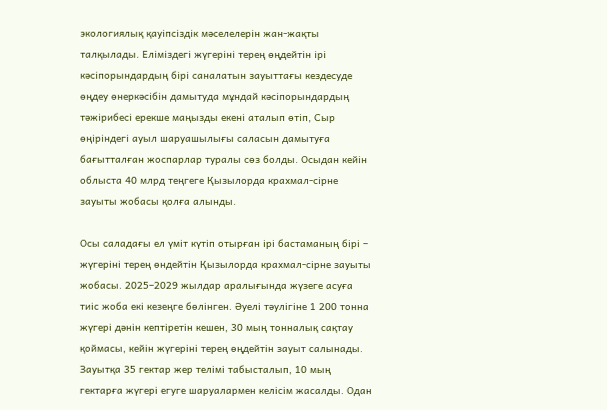экологиялық қауіпсіздік мәселелерін жан-жақты талқылады. Еліміздегі жүгеріні терең өңдейтін ірі кәсіпорындардың бірі саналатын зауыттағы кездесуде өңдеу өнеркәсібін дамытуда мұндай кәсіпорындардың тәжірибесі ерекше маңызды екені аталып өтіп, Сыр өңіріндегі ауыл шаруашылығы саласын дамытуға бағытталған жоспарлар туралы сөз болды. Осыдан кейін облыста 40 млрд теңгеге Қызылорда крахмал-сірне зауыты жобасы қолға алынды.

Осы саладағы ел үміт күтіп отырған ірі бастаманың бірі – жүгеріні терең өндейтін Қызылорда крахмал-сірне зауыты жобасы. 2025–2029 жылдар аралығында жүзеге асуға тиіс жоба екі кезеңге бөлінген. Әуелі тәулігіне 1 200 тонна жүгері дәнін кептіретін кешен, 30 мың тонналық сақтау қоймасы, кейін жүгеріні терең өңдейтін зауыт салынады. Зауытқа 35 гектар жер телімі табысталып, 10 мың гектарға жүгері егуге шаруалармен келісім жасалды. Одан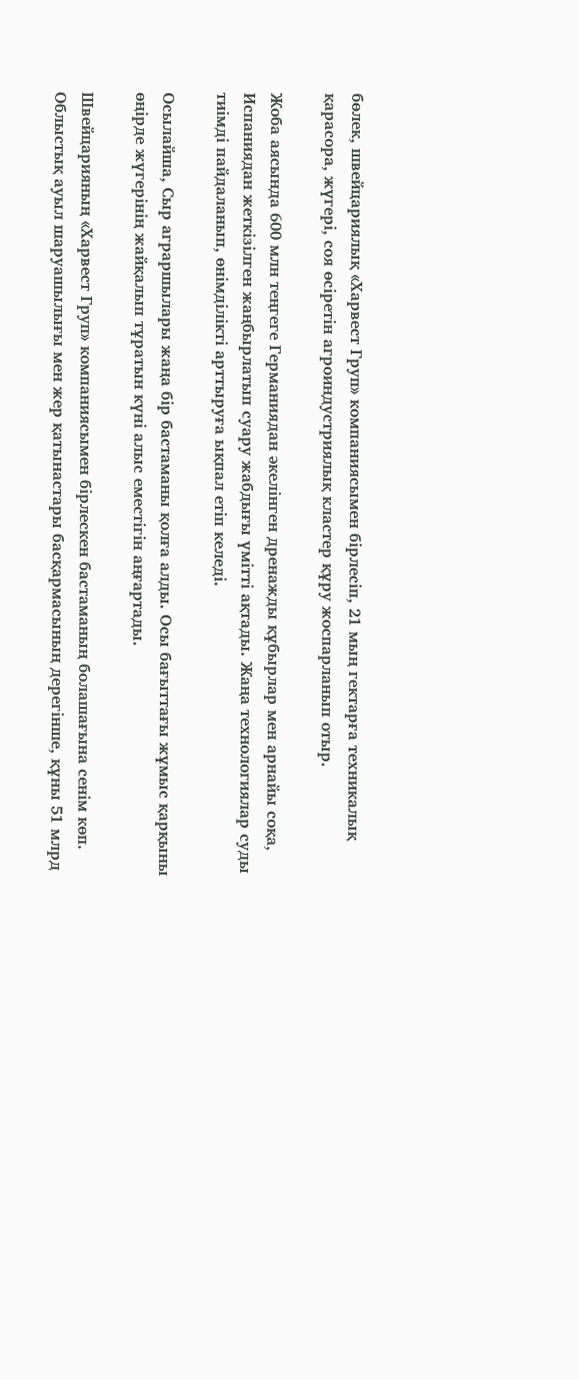бөлек, швейцариялық «Харвест Груп» компаниясымен бірлесіп, 21 мың гектарға техникалық қарасора, жүгері, соя өсіретін агроиндустриялық кластер құру жоспарланып отыр.

Жоба аясында 600 млн теңгеге Германиядан әкелінген дренажды құбырлар мен арнайы соқа, Испаниядан жеткізілген жаңбырлатып суару жабдығы үмітті ақтады. Жаңа технологиялар суды тиімді пайдаланып, өнімділікті арттыруға ықпал етіп келеді.

Осылайша, Сыр аграршылары жаңа бір бастаманы қолға алды. Осы бағыттағы жұмыс қарқыны өңірде жүгерінің жайқалып тұратын күні алыс еместігін аңғартады.

Швейцарияның «Харвест Груп» компаниясымен бірлескен бастаманың болашағына сенім көп. Облыстық ауыл шаруашылығы мен жер қатынастары басқармасының дерегінше, құны 51 млрд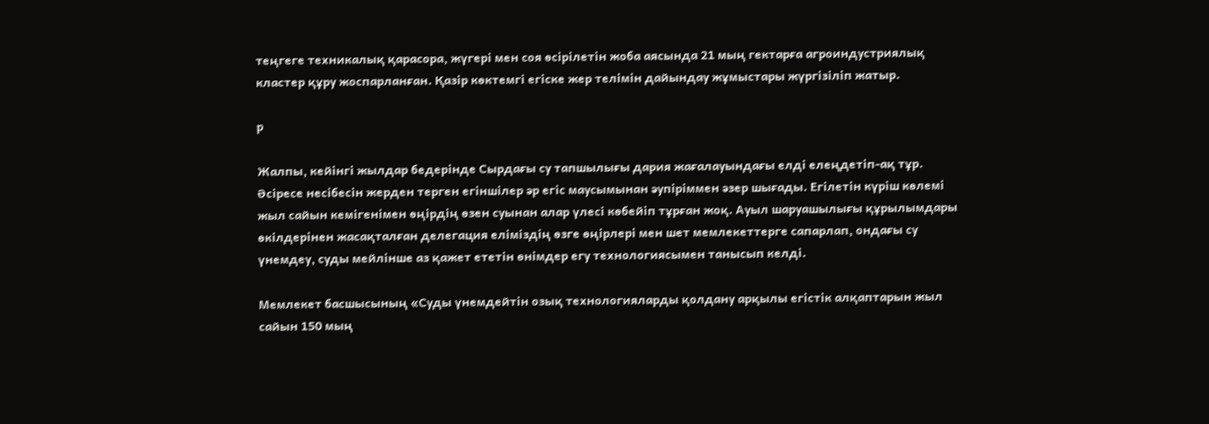теңгеге техникалық қарасора, жүгері мен соя өсірілетін жоба аясында 21 мың гектарға агроиндустриялық кластер құру жоспарланған. Қазір көктемгі егіске жер телімін дайындау жұмыстары жүргізіліп жатыр.

р

Жалпы, кейінгі жылдар бедерінде Сырдағы су тапшылығы дария жағалауындағы елді елеңдетіп-ақ тұр. Әсіресе несібесін жерден терген егіншілер әр егіс маусымынан әупіріммен әзер шығады. Егілетін күріш көлемі жыл сайын кемігенімен өңірдің өзен суынан алар үлесі көбейіп тұрған жоқ. Ауыл шаруашылығы құрылымдары өкілдерінен жасақталған делегация еліміздің өзге өңірлері мен шет мемлекеттерге сапарлап, ондағы су үнемдеу, суды мейлінше аз қажет ететін өнімдер егу технологиясымен танысып келді.

Мемлекет басшысының «Суды үнемдейтін озық технологияларды қолдану арқылы егістік алқаптарын жыл сайын 150 мың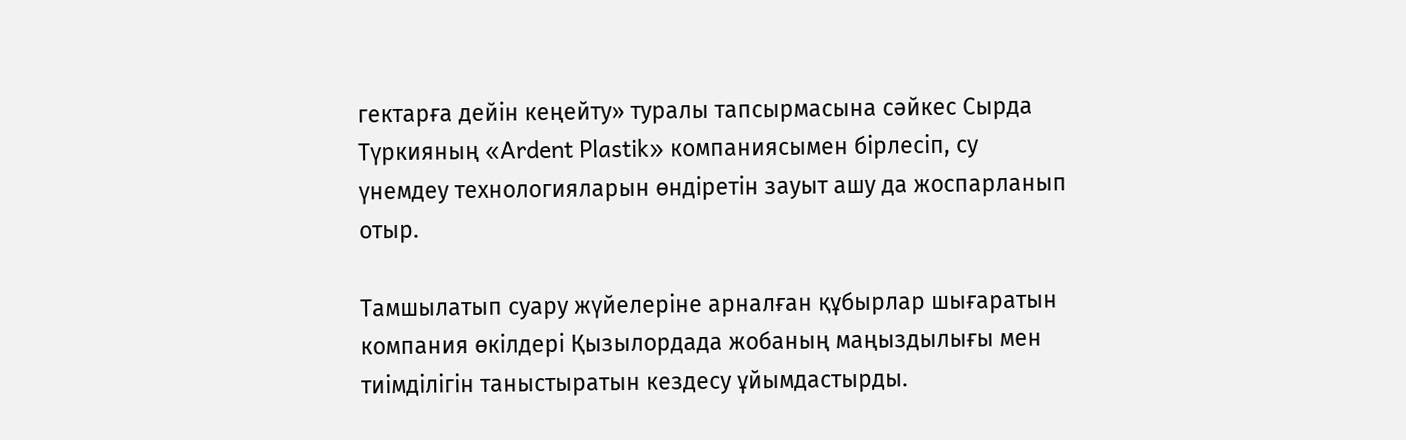гектарға дейін кеңейту» туралы тапсырмасына сәйкес Сырда Түркияның «Ardent Plastik» компаниясымен бірлесіп, су үнемдеу технологияларын өндіретін зауыт ашу да жоспарланып отыр.

Тамшылатып суару жүйелеріне арналған құбырлар шығаратын компания өкілдері Қызылордада жобаның маңыздылығы мен тиімділігін таныстыратын кездесу ұйымдастырды.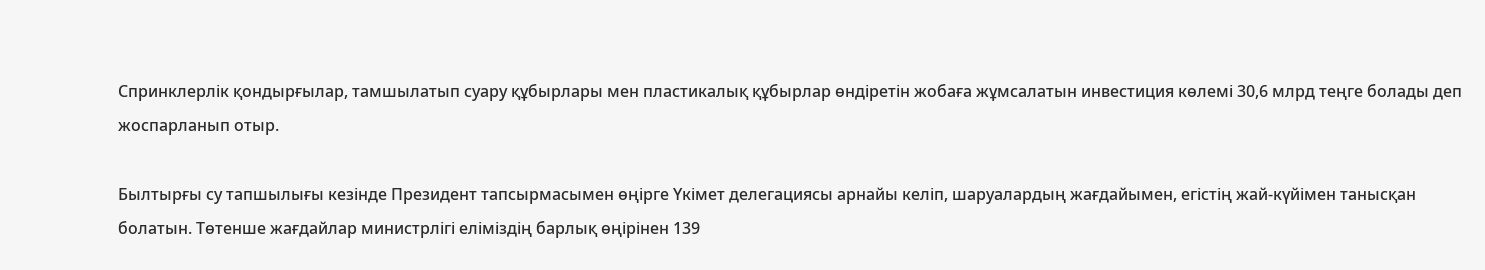Спринклерлік қондырғылар, тамшылатып суару құбырлары мен пластикалық құбырлар өндіретін жобаға жұмсалатын инвестиция көлемі 30,6 млрд теңге болады деп жоспарланып отыр.

Былтырғы су тапшылығы кезінде Президент тапсырмасымен өңірге Үкімет делегациясы арнайы келіп, шаруалардың жағдайымен, егістің жай-күйімен танысқан болатын. Төтенше жағдайлар министрлігі еліміздің барлық өңірінен 139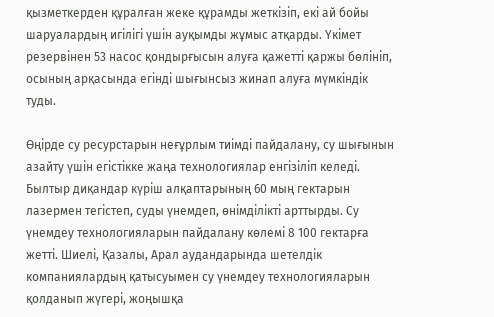қызметкерден құралған жеке құрамды жеткізіп, екі ай бойы шаруалардың игілігі үшін ауқымды жұмыс атқарды. Үкімет резервінен 53 насос қондырғысын алуға қажетті қаржы бөлініп, осының арқасында егінді шығынсыз жинап алуға мүмкіндік туды.

Өңірде су ресурстарын неғұрлым тиімді пайдалану, су шығынын азайту үшін егістікке жаңа технологиялар енгізіліп келеді. Былтыр диқандар күріш алқаптарының 60 мың гектарын лазермен тегістеп, суды үнемдеп, өнімділікті арттырды. Су үнемдеу технологияларын пайдалану көлемі 8 100 гектарға жетті. Шиелі, Қазалы, Арал аудандарында шетелдік компаниялардың қатысуымен су үнемдеу технологияларын қолданып жүгері, жоңышқа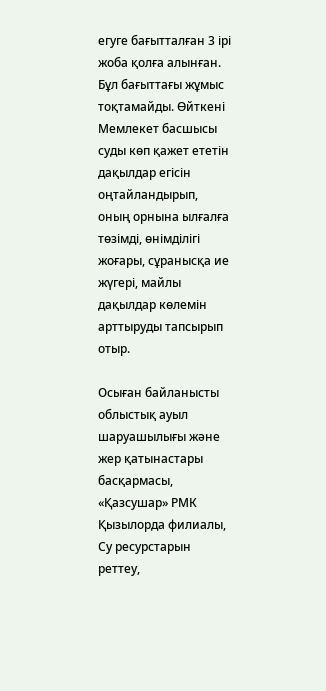егуге бағытталған 3 ірі жоба қолға алынған. Бұл бағыттағы жұмыс тоқтамайды. Өйткені Мемлекет басшысы суды көп қажет ететін дақылдар егісін оңтайландырып, оның орнына ылғалға төзімді, өнімділігі жоғары, сұранысқа ие жүгері, майлы дақылдар көлемін арттыруды тапсырып отыр.

Осыған байланысты облыстық ауыл шаруашылығы және жер қатынастары басқармасы, «Қазсушар» РМК Қызылорда филиалы, Су ресурстарын реттеу,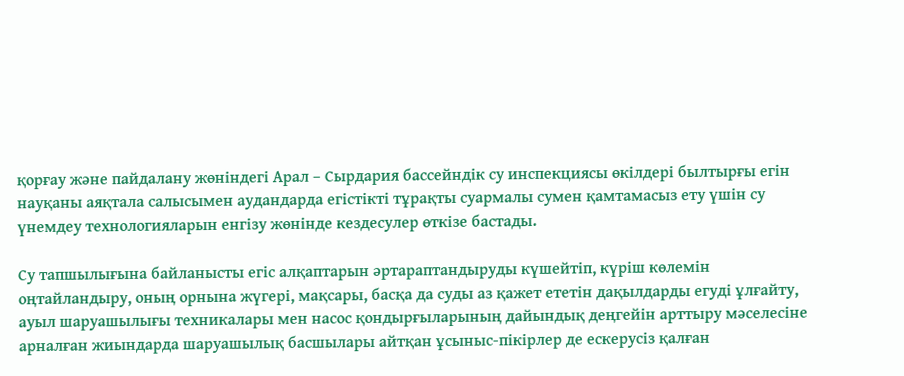қорғау және пайдалану жөніндегі Арал – Сырдария бассейндік су инспекциясы өкілдері былтырғы егін науқаны аяқтала салысымен аудандарда егістікті тұрақты суармалы сумен қамтамасыз ету үшін су үнемдеу технологияларын енгізу жөнінде кездесулер өткізе бастады.

Су тапшылығына байланысты егіс алқаптарын әртараптандыруды күшейтіп, күріш көлемін оңтайландыру, оның орнына жүгері, мақсары, басқа да суды аз қажет ететін дақылдарды егуді ұлғайту, ауыл шаруашылығы техникалары мен насос қондырғыларының дайындық деңгейін арттыру мәселесіне арналған жиындарда шаруашылық басшылары айтқан ұсыныс-пікірлер де ескерусіз қалған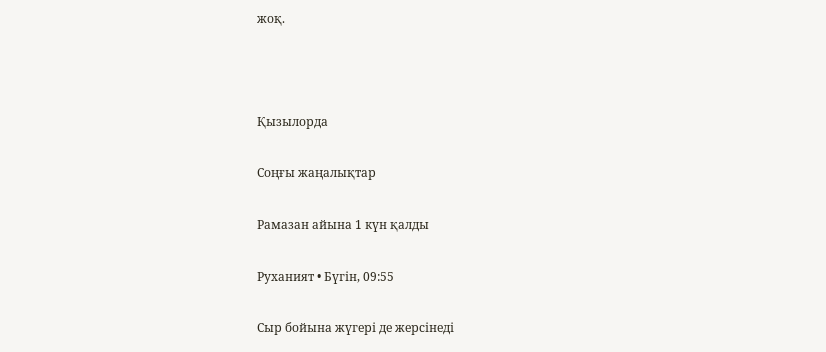жоқ.



Қызылорда

Соңғы жаңалықтар

Рамазан айына 1 күн қалды

Руханият • Бүгін, 09:55

Сыр бойына жүгері де жерсінеді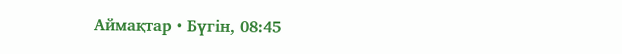Аймақтар • Бүгін, 08:45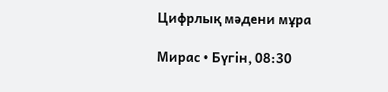Цифрлық мәдени мұра

Мирас • Бүгін, 08:30